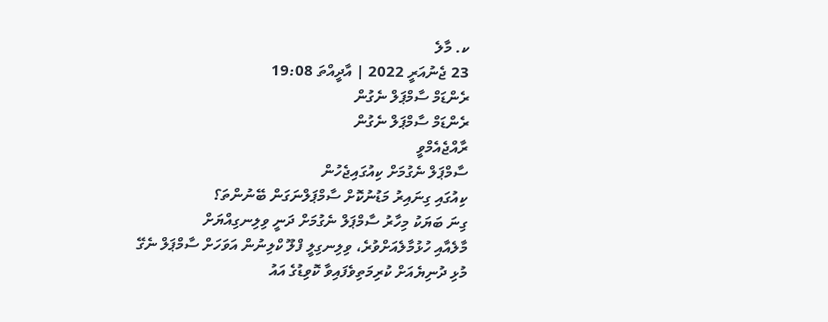ކ. މާލެ
23 ޖެނުއަރީ 2022 | އާދީއްތަ 19:08
ރެންޑަމް ސާމްޕަލް ނެގުން
ރެންޑަމް ސާމްޕަލް ނެގުން
ރާއްޖެއެމްވީ
ސާމްޕަލް ނެގުމަށް ކިއުގައިޖެހުން
ކިއުގައި ގިނައިރު މަޑުނުކޮށް ސާމްޕަލްނަގަން ބޭނުންތަ؟
ގިނަ ބަޔަކު މިހާރު ސާމްޕަލް ނެގުމަށް ދަނީ ވިލިނގިއްޔަށް
މާލެއާއި ހުޅުމާލެއަށްވުރެ، ވިލިނގިލީ ފްލޫ ކްލިނުން އަވަހަށް ސާމްޕަލް ނެގޭ
މުޅި ދުނިޔެއަށް ކުރިމަތިވެފައިވާ ކޮވިޑުގެ އައު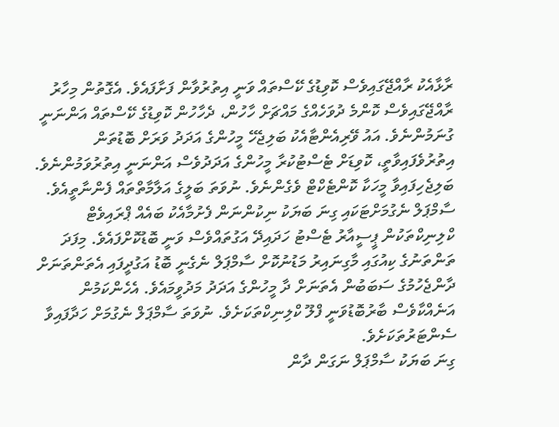ރާޅާއެކު ރާއްޖޭގައިވެސް ކޮވިޑުގެ ކޭސްތައް ވަނީ އިތުރުވާން ފަށާފައެވެ. އެގޮތުން މިހާރު ރާއްޖޭގައިވެސް ކޮންމެ ދުވަހެއްގެ މައްޗަށް ހާހުން، ދެހާހުން ކޮވިޑުގެ ކޭސްތައް އަންނަނީ ގުނަމުންނެވެ. އައު ވޭރިއެންޓާއެކު ބަލިޖެހޭ މީހުންގެ އަދަދު ވަރަށް ބޮޑުތަން އިތުރުވެފައިވާތީ، ކޮވިޑަށް ޓެސްޓުކުރާ މީހުންގެ އަދަދުވެސް އަންނަނީ އިތުރުވަމުންނެވެ. ބަލިޖެހިފައިވާ މީހަކާ ކޮންޓެކްޓް ވެގެންނެވެ. ނުވަތަ ބަލީގެ އަލާމާތްތައް ފެންނާތީއެވެ.
ސާމްޕަލް ނެގުމަށްޓަކައި ގިނަ ބަޔަކު ނިކުންނަން ފެށުމާއެކު ބައެއް ޕްރައިވެޓް ކްލިނިކްތަކުން ޕީސީއާރު ޓެސްޓު ހަދައިދޭ އަގުތައްވެސް ވަނީ ބޮޑުކޮށްފައެވެ. މިފަދަ ތަންތަނުގެ ކިއުގައި މާގިނައިރު މަޑުނުކޮށް ސާމްޕަލް ނެގެނީ ބޮޑު އަގުދީފައި އެތަންތަނަށް ދާންޖެހުމުގެ ސަބަބުން އެތަނަށް ދާ މީހުންގެ އަދަދު މަދުވީމައެވެ. އެހެންކަމުން އަނެއްކާވެސް ބާރުބޮޑުވަނީ ފްލޫ ކްލިނިކްތަކަށެވެ. ނުވަތަ ސާމްޕަލް ނެގުމަށް ހަދާފައިވާ ސެންޓަރުތަކަށެވެ.
ގިނަ ބަޔަކު ސާމްޕަލް ނަގަން ދާން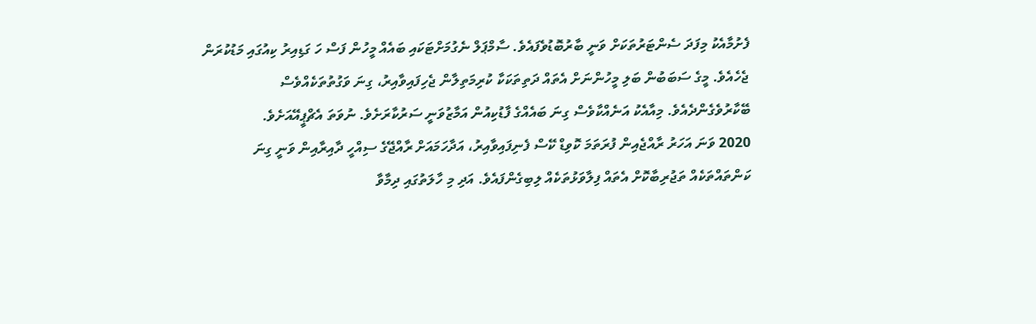ފެށުމާއެކު މިފަދަ ސެންޓަރުތަކަށް ވަނީ ބާރުބޮޑުވެފައެވެ. ސާމްޕަލް ނެގުމަށްޓަކައި ބައެއް މީހުން ފަސް ހަ ގަޑިއިރު ކިއުގައި މަޑުކުރަން ޖެހެއެވެ. މީގެ ސަބަބުން ބަލި މީހުންނަށް އެތައް ދަތިތަކަކާ ކުރިމަތިލާން ޖެހިފައިވާއިރު، ގިނަ ވަގުތުތަކެއްވެސް ބޭކާރުވެގެންދެއެވެ. މިއާއެކު އަނެއްކާވެސް ގިނަ ބައެއްގެ ފާޑުކިއުން އަމާޒުވަނީ ސަރުކާރަށެވެ. ނުވަތަ އެޗްޕީއޭއަށެވެ.
2020 ވަނަ އަހަރު ރާއްޖެއިން ފުރަތަމަ ކޮވިޑް ކޭސް ފެނިފައިވާއިރު، އަދާހަމައަށް ރާއްޖޭގެ ސިއްހީ ދާއިރާއިން ވަނީ ގިނަ ކަންތައްތަކެއް ތަޖުރިބާކޮށް އެތައް ފިލާވަޅުތަކެއް ލިބިގެންފައެވެ. އަދި މި ހާލަތުގައި ދިމާވާ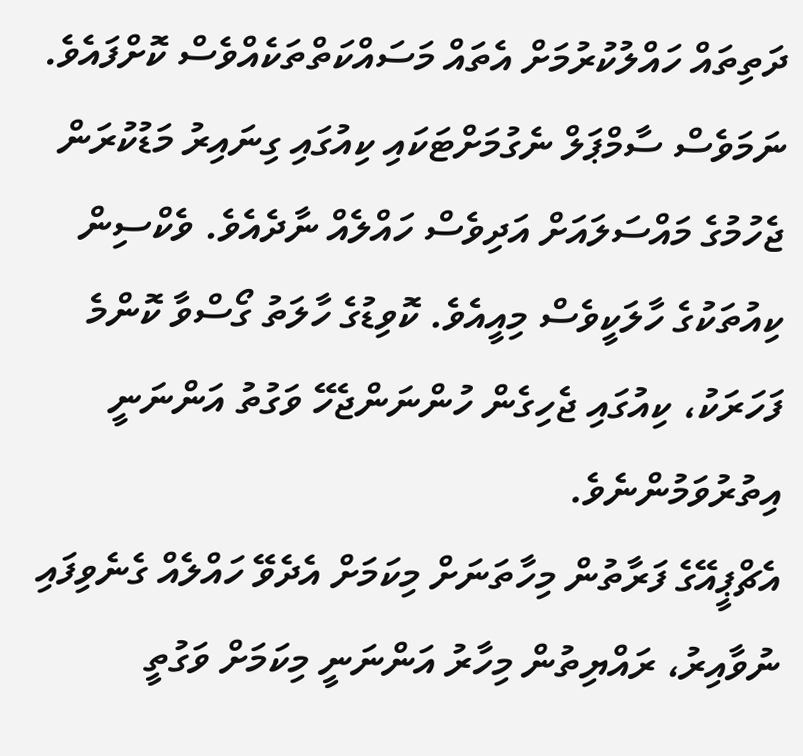ދަތިތައް ހައްލުކުރުމަށް އެތައް މަސައްކަތްތަކެއްވެސް ކޮށްފައެވެ. ނަމަވެސް ސާމްޕަލް ނެގުމަށްޓަކައި ކިއުގައި ގިނައިރު މަޑުކުރަން ޖެހުމުގެ މައްސަލައަށް އަދިވެސް ހައްލެއް ނާދެއެވެ. ވެކްސިން ކިއުތަކުގެ ހާލަކީވެސް މިއީއެވެ. ކޮވިޑުގެ ހާލަތު ގޯސްވާ ކޮންމެ ފަހަރަކު، ކިއުގައި ޖެހިގެން ހުންނަންޖެހޭ ވަގުތު އަންނަނީ އިތުރުވަމުންނެވެ.
އެޗްޕީއޭގެ ފަރާތުން މިހާތަނަށް މިކަމަށް އެދެވޭ ހައްލެއް ގެނެވިފައި ނުވާއިރު، ރައްޔިތުން މިހާރު އަންނަނީ މިކަމަށް ވަގުތީ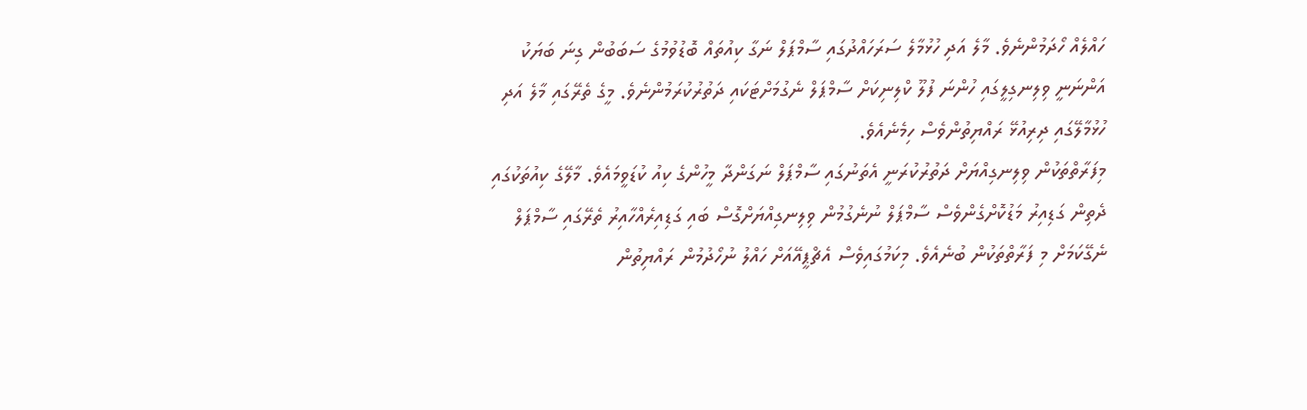ހައްލެއް ހޯދަމުންނެވެ. މާލެ އަދި ހުޅުމާލެ ސަރަހައްދުގައި ސާމްޕަލް ނަގާ ކިއުތައް ބޮޑުވުމުގެ ސަބަބުން ގިނަ ބަޔަކު އަންނަނީ ވިލިނގިލީގައި ހުންނަ ފުލޫ ކްލިނިކަށް ސާމްޕަލް ނެގުމަށްޓަކައި ދަތުރުކުރަމުންނެވެ. މީގެ ތެރޭގައި މާލެ އަދި ހުޅުމާލޭގައި ދިރިއުޅޭ ރައްޔިތުންވެސް ހިމެނެއެވެ.
މިފަރާތްތަކުން ވިލިނގިއްޔަށް ދަތުރުކުރަނީ އެތަނުގައި ސާމްޕަލް ނަގަންދާ މީހުންގެ ކިއު ކުޑަވީމައެވެ. މާލޭގެ ކިއުތަކުގައި ދެތިން ގަޑިއިރު މަޑުކޮށްގެންވެސް ސާމްޕަލް ނުނެގުމުން ވިލިނގިއްޔަށްގޮސް ބައި ގަޑިއިރެއްހާއިރު ތެރޭގައި ސާމްޕަލް ނެގޭކަމަށް މި ފަރާތްތަކުން ބުނެއެވެ. މިކަމުގައިވެސް އެޗްޕީއޭއަށް ހައްލު ނުހޯދުމުން ރައްޔިތުން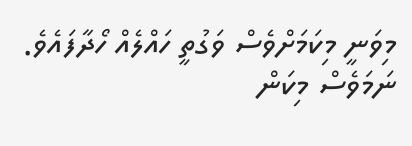މިވަނީ މިކަމަށްވެސް ވަގުތީ ހައްލެއް ހޯދާފައެވެ. ނަމަވެސް މިކަން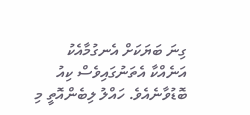ގިނަ ބަޔަކަށް އެނގުމާއެކު އަނެއްކާ އެތަނުގައިވެސް ކިއު ބޮޑުވާނެއެވެ. ހައްލު ލިބެންއޮތީ މި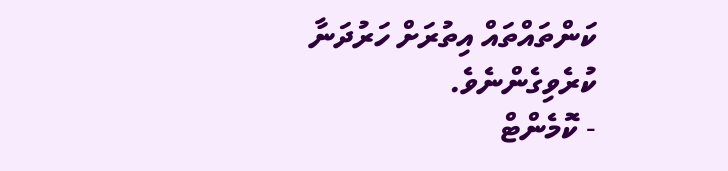ކަންތައްތައް އިތުރަށް ހަރުދަނާ ކުރެވިގެންނެވެ.
- ކޮމެންޓް